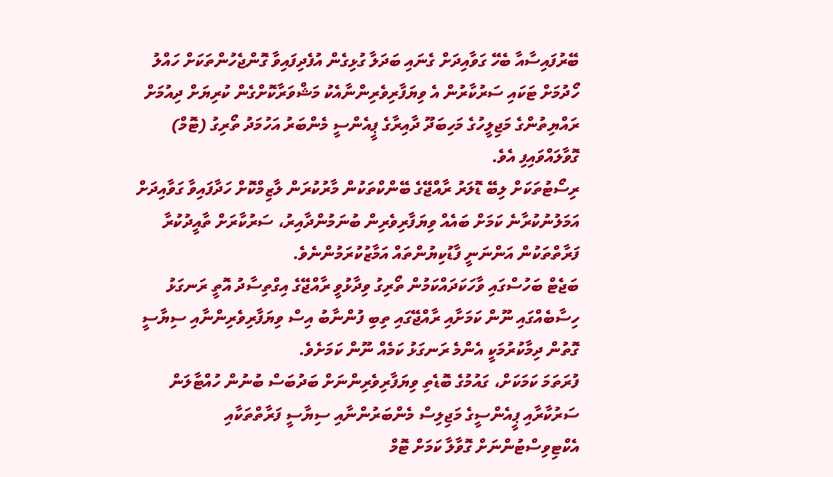ބޭރުފައިސާއާ ބެހޭ ގަވާއިދަށް ގެނައި ބަދަލާ ގުޅިގެން އުފެދިފައިވާ ގޮންޖެހުންތަކަށް ހައްލު ހޯދުމަށް ޓަކައި ސަރުކާރުން އެ ވިޔަފާރިވެރިންނާއެކު މަޝްވަރާކޮށްގެން ކުރިޔަށް ދިއުމަށް ރައްޔިތުންގެ މަޖިލީހުގެ މަހިބަދޫ ދާއިރާގެ ޕީއެންސީ މެންބަރު އަހުމަދު ތޯރިގު (ޓޮމް) ގޮވާލައްވައިފި އެވެ.
ރިސޯޓުތަކަށް ލިބޭ ޑޮލަރު ރާއްޖޭގެ ބޭންކްތަކުން މާރުކުރަން ލާޒިމްކޮށް ހަދާފައިވާ ގަވާއިދަށް އަމަލުނުކުރާނެ ކަމަށް ބައެއް ވިޔަފާރިވެރިން ބުނަމުންދާއިރު، ސަރުކާރަށް ތާއީދުކުރާ ފަރާތްތަކުން އަންނަނީ ފާޑުކިޔުންތައް އަމާޒުކުރަމުންނެވެ.
ބަޖެޓް ބަހުސްގައި ވާހަކަދައްކަމުން ތޯރިގު ވިދާޅުވީ ރާއްޖޭގެ އިގްތިސާދު އޮތީ ރަނގަޅު ހިސާބެއްގައި ނޫން ކަމަށާއި ރާއްޖޭގައި ތިބި ފުންނާބު އިސް ވިޔަފާރިވެރިންނާއި ސިޔާސީ ގޮތުން ދިމާކުރުމަކީ އެންމެ ރަނގަޅު ކަމެއް ނޫން ކަމަށެވެ.
ފުރަތަމަ ކަމަކަށް، ގައުމުގެ ބޮޑެތި ވިޔަފާރިވެރިންނަށް ބަދުބަސް ބުނުން ހުއްޓާލަން ސަރުކާރާއި ޕީއެންސީގެ މަޖިލިސް މެންބަރުންނާއި ސިޔާސީ ފަރާތްތަކާއި އެކްޓިވިސްޓުންނަށް ގޮވާލާ ކަމަށް ޓޮމް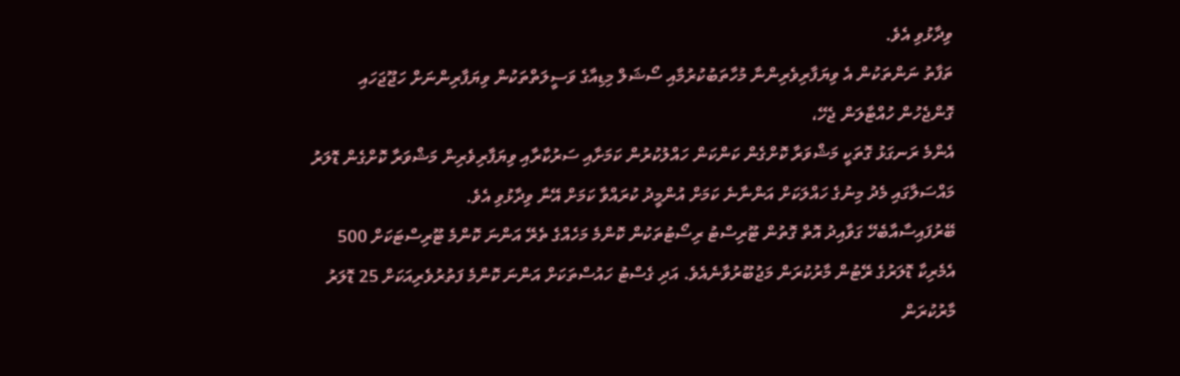ވިދާޅުވި އެވެ.
ތަފާތު ނަންތަކުން އެ ވިޔަފާރިވެރިންނާ މުހާތަބުކުރުމާއި ސޯޝަލް މިޑިއާގެ ވަސީލަތްތަކުން ވިޔަފާރިންނަށް ހަޖޫޖަހައި ގޮންޖެހުން ހުއްޓާލަން ޖެހޭ،
އެންމެ ރަނގަޅު ގޮތަކީ މަޝްވަރާ ކޮށްގެން ކަންކަން ހައްލުކުރުން ކަމަށާއި ސަރުކާރާއި ވިޔަފާރިވެރިން މަޝްވަރާ ކޮށްގެން ޑޮލަރު މައްސަލާގައި މެދު މިނުގެ ހައްލަކަށް އަންނާނެ ކަމަށް އުންމީދު ކުރައްވާ ކަމަށް އޭނާ ވިދާޅުވި އެވެ.
ބޭރުފައިސާއާބެހޭ ގަވާއިދު އޮތް ގޮތުން ޓޫރިސްޓު ރިސޯޓުތަކުން ކޮންމެ މަހެއްގެ ތެރޭ އަންނަ ކޮންމެ ޓޫރިސްޓަކަށް 500 އެމެރިކާ ޑޮލަރުގެ ރޭޓުން މާރުކުރަން މަޖުބޫރުވާނެއެވެ. އަދި ގެސްޓު ހައުސްތަކަށް އަންނަ ކޮންމެ ފަތުރުވެރިއަކަށް 25 ޑޮލަރު މާރުކުރަން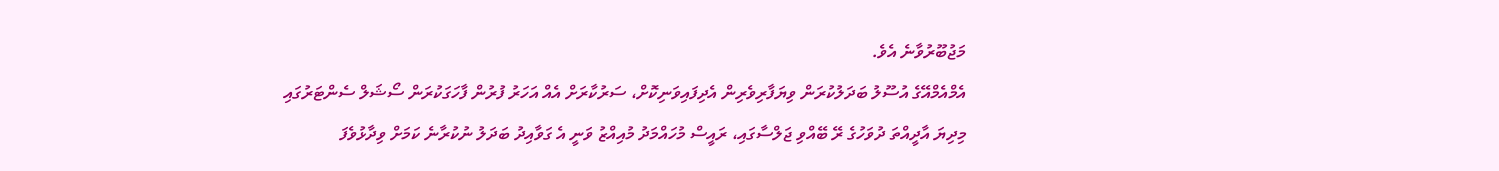މަޖުބޫރުވާނެ އެވެ.
އެމްއެމްއޭގެ އުސޫލު ބަދަލުކުރަން ވިޔަފާރިވެރިން އެދިފައިވަނިކޮށް، ސަރުކާރަށް އެއް އަހަރު ފުރުން ފާހަގަކުރަން ސޯޝަލް ސެންޓަރުގައި މިދިޔަ އާދީއްތަ ދުވަހުގެ ރޭ ބޭއްވި ޖަލްސާގައި، ރައީސް މުހައްމަދު މުއިއްޒު ވަނީ އެ ގަވާއިދު ބަދަލު ނުކުރާނެ ކަމަށް ވިދާޅުވެފަ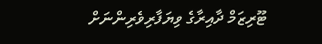ޓޫރިޒަމް ދާއިރާގެ ވިޔަފާރިވެރިންނަށް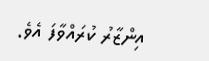އިންޒާރު ކުރައްވާފަ އެވެ.